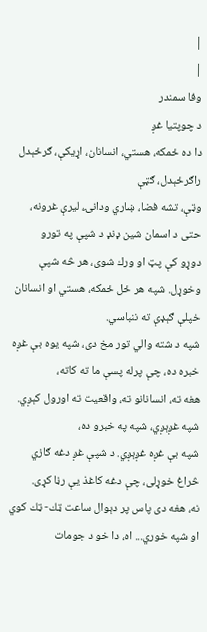|
|
وفا سمندر
د چوپتيا غږ
دا ده ځمكه، هستي، انسانان، اړيكې، ګرځېدل راګرځېدل، ګټې
وټې، تشه فضا، ښاري ودانۍ، ليرې غرونه، حتى د اسمان شين ډنډ د شپې په تورو
دوړو كې پټ او ورك شوى، هر څه شپې وخوړل. شپه هر ځل ځمكه، هستي او انسانان
خپلې ګېډې ته ننباسي.
شپه د شته والي تور مخ دى، شپه يوه بې غږه خبره ده، چې پرله پسې ما ته كاته،
هغه ته، انسانانو ته، واقعيت ته اورول كېږي. شپه غږېږي، شپه په خبرو ده،
شپه بې غږه غږېږي. د شپې غږ دغه ګازي څراغ خوړلى، چې دغه كاغذ يې رڼا كړى.
نه، هغه دى پاس پر دېوال ساعت ټك- ټك كوي او شپه خوري... اه، دا خو د جومات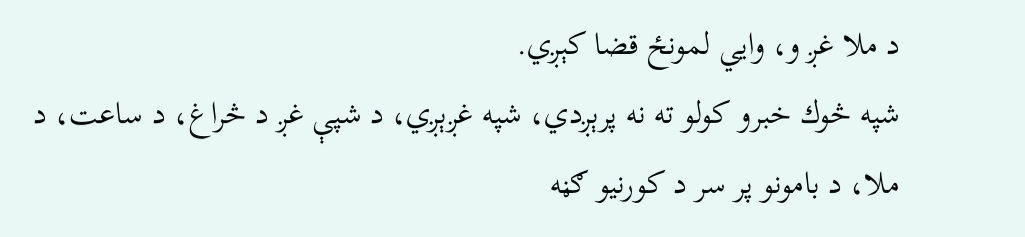د ملا غږ و، وايي لمونځ قضا كېږي.
شپه څوك خبرو كولو ته نه پرېږدي، شپه غږېږي، د شپې غږ د څراغ، د ساعت، د
ملا، د بامونو پر سر د كورنيو ګڼه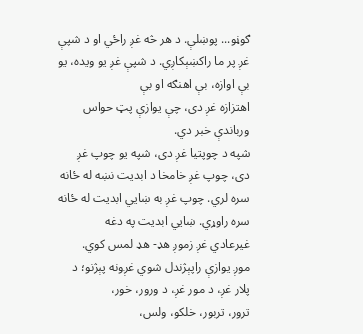ګوڼو... پوښلې. د هر څه غږ راځي او د شپې
غږ پر ما راكښېكاږي. د شپې غږ يو ويده، يو بې اوازه، بې اهنګه او بې
اهتزازه غږ دى، چې يوازې پټ حواس ورباندې خبر دي.
شپه د چوپتيا غږ دى، شپه يو چوپ غږ دى، چوپ غږ خامخا د ابديت نښه له ځانه
سره لري. چوپ غږ به ښايي ابديت له ځانه سره راوړي. ښايي ابديت په دغه
غيرعادي غږ زموږ هډ- هډ لمس كوي.
موږ يوازې راپېژندل شوي غږونه پېژنو؛ د پلار غږ، د مور غږ، د ورور، خور،
ترور، تربور، خلكو، ولس،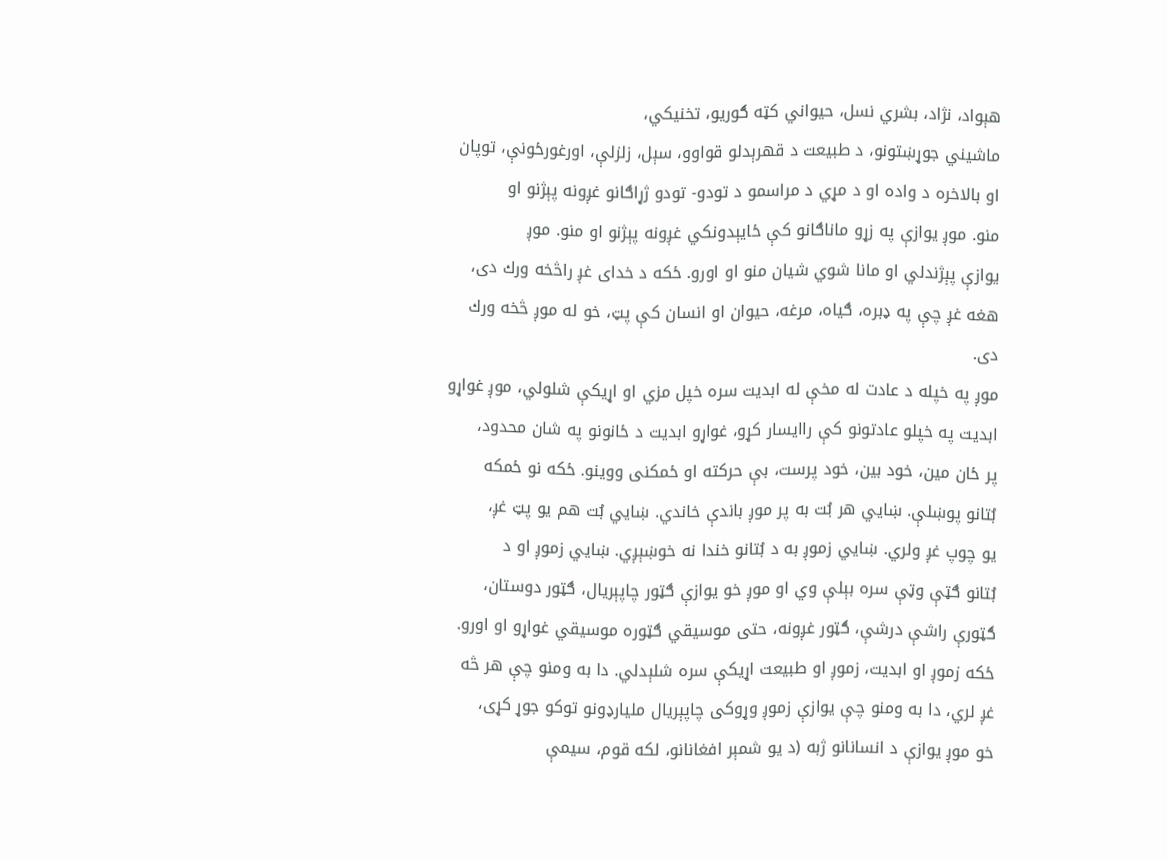هېواد، نژاد، بشري نسل، حيواني كټه ګوريو، تخنيكي،
ماشيني جوړښتونو، د طبيعت د قهرېدلو قواوو، سېل، زلزلې، اورغورځونې، توپان
او بالاخره د واده او د مړي د مراسمو د تودو- تودو ژړاګانو غږونه پېژنو او
منو. موږ يوازې په زړو ماناګانو كې ځايېدونكي غږونه پېژنو او منو. موږ
يوازې پېژندلي او مانا شوي شيان منو او اورو. ځكه د خداى غږ راڅخه ورك دى،
هغه غږ چې په ډبره، ګياه، مرغه، حيوان او انسان كې پټ، خو له موږ څخه ورك
دى.
موږ په خپله د عادت له مخې له ابديت سره خپل مزي او اړيكې شلولي، موږ غواړو
ابديت په خپلو عادتونو كې راايسار كړو، غواړو ابديت د ځانونو په شان محدود،
پر ځان مين، خود بين، خود پرست، بې حركته او ځمكنى ووينو. ځكه نو ځمكه
بُتانو پوښلې. ښايي هر بُت به پر موږ باندې خاندي. ښايي بُت هم يو پټ غږ،
يو چوپ غږ ولري. ښايي زموږ به د بُتانو خندا نه خوښېږي. ښايي زموږ او د
بُتانو ګټې وټې سره بېلې وي او موږ خو يوازې ګټور چاپېريال، ګټور دوستان،
ګټورې راشې درشې، ګټور غږونه، حتى موسيقي ګټوره موسيقي غواړو او اورو.
ځكه زموږ او ابديت، زموږ او طبيعت اړيكې سره شلېدلي. دا به ومنو چې هر څه
غږ لري، دا به ومنو چې يوازې زموږ وړوكى چاپېريال مليارډونو توكو جوړ كړى،
خو موږ يوازې د انسانانو ژبه (د يو شمېر افغانانو، لكه قوم، سيمې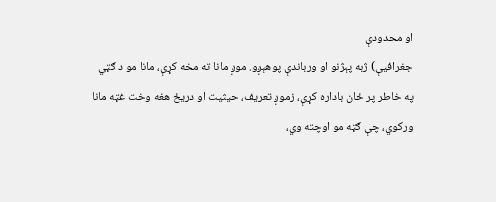او محدودې
جغرافيې) ژبه پېژنو او ورباندې پوهېږو. موږ مانا ته مخه كړې، مانا مو د ګټي
په خاطر پر ځان باداره كړې، زموږ تعريف، حيثيت او دريځ هغه وخت غټه مانا
وركوي، چې ګټه مو اوچته وي،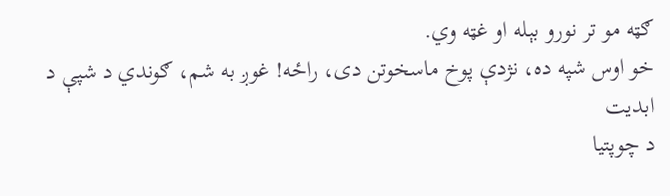ګټه مو تر نورو بېله او غټه وي.
خو اوس شپه ده، نژدې پوخ ماسخوتن دى، راځه! غوږ به شم، ګوندي د شپې د ابديت
د چوپتيا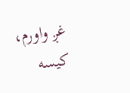غږ واورم، كيسه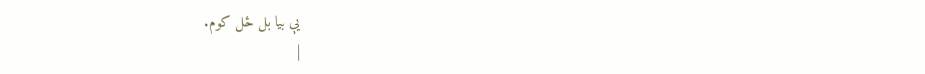يې بيا بل ځل كوم.
|